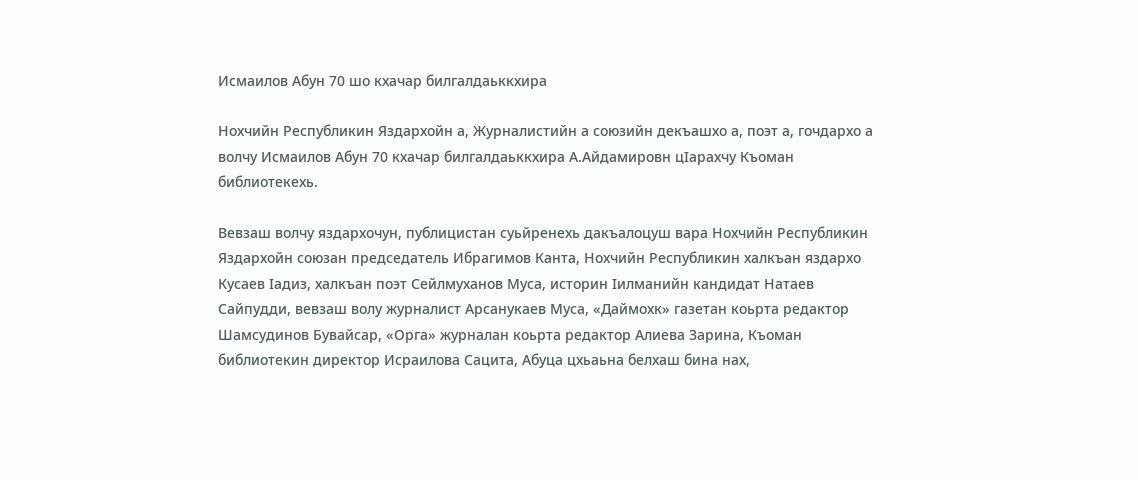Исмаилов Абун 70 шо кхачар билгалдаьккхира

Нохчийн Республикин Яздархойн а, Журналистийн а союзийн декъашхо а, поэт а, гочдархо а волчу Исмаилов Абун 70 кхачар билгалдаьккхира А.Айдамировн цIарахчу Къоман библиотекехь.

Вевзаш волчу яздархочун, публицистан суьйренехь дакъалоцуш вара Нохчийн Республикин Яздархойн союзан председатель Ибрагимов Канта, Нохчийн Республикин халкъан яздархо Кусаев Iадиз, халкъан поэт Сейлмуханов Муса, историн Iилманийн кандидат Натаев Сайпудди, вевзаш волу журналист Арсанукаев Муса, «Даймохк» газетан коьрта редактор Шамсудинов Бувайсар, «Орга» журналан коьрта редактор Алиева Зарина, Къоман библиотекин директор Исраилова Сацита, Абуца цхьаьна белхаш бина нах,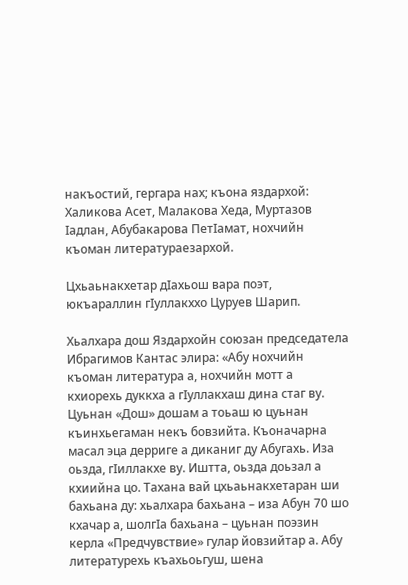накъостий, гергара нах; къона яздархой: Халикова Асет, Малакова Хеда, Муртазов Iадлан, Абубакарова ПетIамат, нохчийн къоман литератураезархой.

Цхьаьнакхетар дIахьош вара поэт, юкъараллин гIуллакххо Цуруев Шарип.

Хьалхара дош Яздархойн союзан председатела Ибрагимов Кантас элира: «Абу нохчийн къоман литература а, нохчийн мотт а кхиорехь дуккха а гIуллакхаш дина стаг ву. Цуьнан «Дош» дошам а тоьаш ю цуьнан къинхьегаман некъ бовзийта. Къоначарна масал эца дерриге а диканиг ду Абугахь. Иза оьзда, гIиллакхе ву. Иштта, оьзда доьзал а кхиийна цо. Тахана вай цхьаьнакхетаран ши бахьана ду: хьалхара бахьана – иза Абун 70 шо кхачар а, шолгIа бахьана – цуьнан поэзин керла «Предчувствие» гулар йовзийтар а. Абу литературехь къахьоьгуш, шена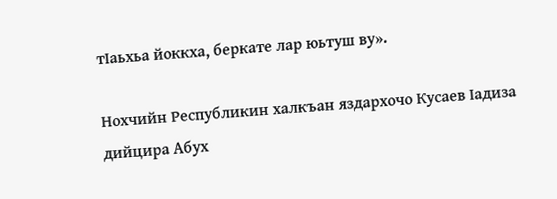тIаьхьа йоккха, беркате лар юьтуш ву».

Нохчийн Республикин халкъан яздархочо Кусаев Iадиза дийцира Абух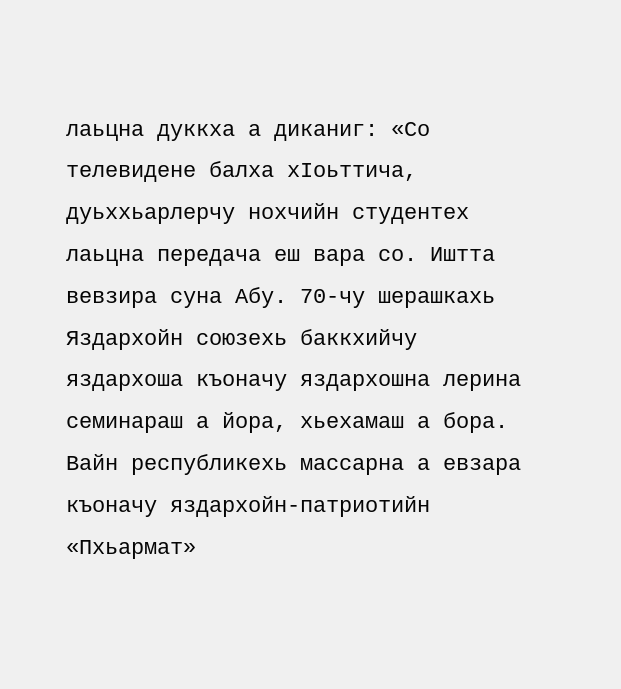лаьцна дуккха а диканиг: «Со телевидене балха хIоьттича, дуьххьарлерчу нохчийн студентех лаьцна передача еш вара со. Иштта вевзира суна Абу. 70-чу шерашкахь Яздархойн союзехь баккхийчу яздархоша къоначу яздархошна лерина семинараш а йора, хьехамаш а бора. Вайн республикехь массарна а евзара къоначу яздархойн-патриотийн «Пхьармат»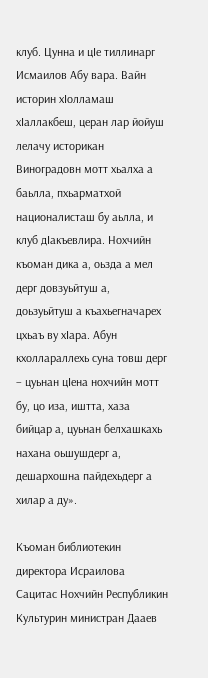клуб. Цунна и цIе тиллинарг Исмаилов Абу вара. Вайн историн хIолламаш хIаллакбеш, церан лар йойуш лелачу историкан Виноградовн мотт хьалха а баьлла, пхьарматхой националисташ бу аьлла, и клуб дIакъевлира. Нохчийн къоман дика а, оьзда а мел дерг довзуьйтуш а, доьзуьйтуш а къахьегначарех цхьаъ ву хIара. Абун кхоллараллехь суна товш дерг – цуьнан цIена нохчийн мотт бу, цо иза, иштта, хаза бийцар а, цуьнан белхашкахь нахана оьшушдерг а, дешархошна пайдехьдерг а хилар а ду».

Къоман библиотекин директора Исраилова Сацитас Нохчийн Республикин Культурин министран Дааев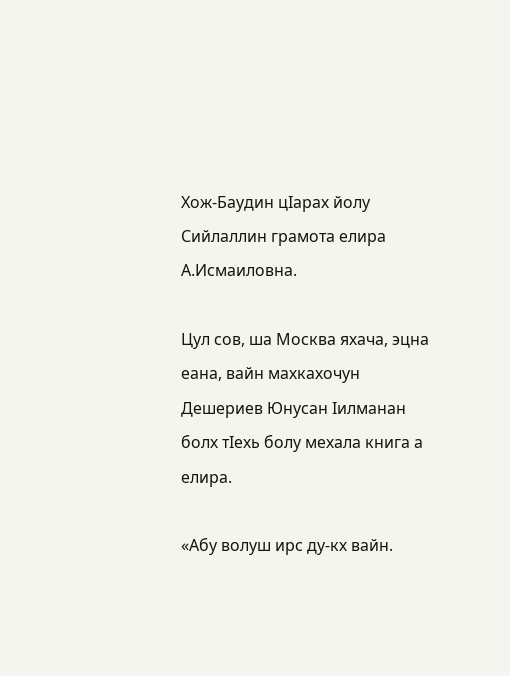Хож-Баудин цIарах йолу Сийлаллин грамота елира А.Исмаиловна.

Цул сов, ша Москва яхача, эцна еана, вайн махкахочун Дешериев Юнусан Iилманан болх тIехь болу мехала книга а елира.

«Абу волуш ирс ду-кх вайн.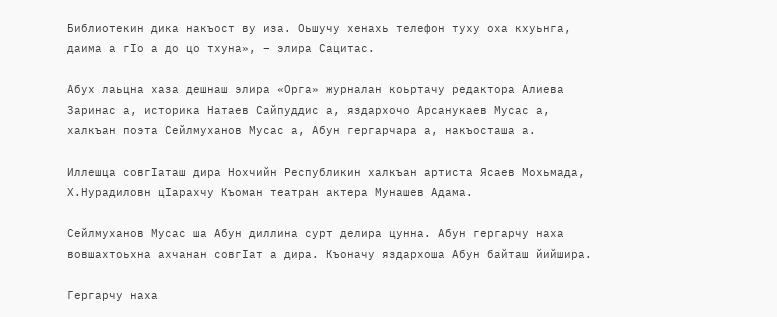Библиотекин дика накъост ву иза. Оьшучу хенахь телефон туху оха кхуьнга, даима а гIо а до цо тхуна», – элира Сацитас.

Абух лаьцна хаза дешнаш элира «Орга» журналан коьртачу редактора Алиева Заринас а, историка Натаев Сайпуддис а, яздархочо Арсанукаев Мусас а, халкъан поэта Сейлмуханов Мусас а, Абун гергарчара а, накъосташа а.

Иллешца совгIаташ дира Нохчийн Республикин халкъан артиста Ясаев Мохьмада, Х.Нурадиловн цIарахчу Къоман театран актера Мунашев Адама.

Сейлмуханов Мусас ша Абун диллина сурт делира цунна. Абун гергарчу наха вовшахтоьхна ахчанан совгIат а дира. Къоначу яздархоша Абун байташ йийшира.

Гергарчу наха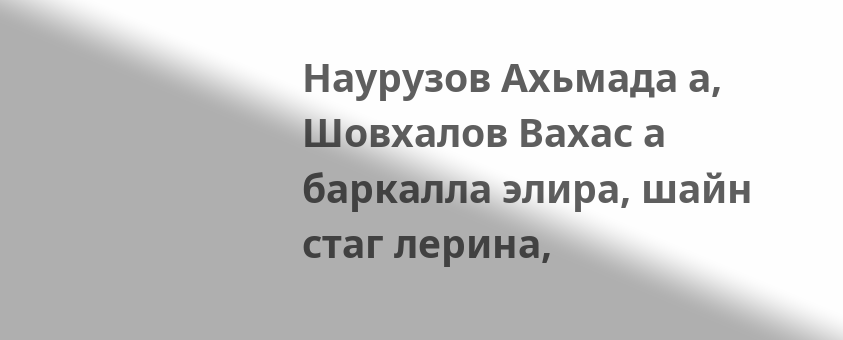Наурузов Ахьмада а, Шовхалов Вахас а баркалла элира, шайн стаг лерина,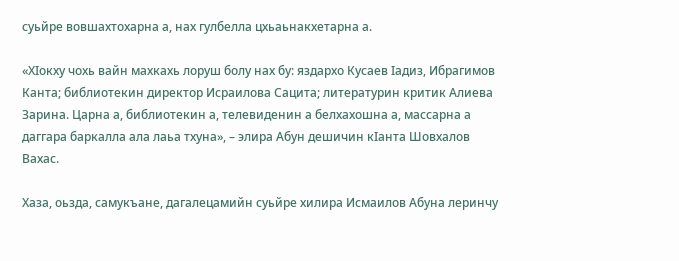суьйре вовшахтохарна а, нах гулбелла цхьаьнакхетарна а.

«ХIокху чохь вайн махкахь лоруш болу нах бу: яздархо Кусаев Iадиз, Ибрагимов Канта; библиотекин директор Исраилова Сацита; литературин критик Алиева Зарина. Царна а, библиотекин а, телевиденин а белхахошна а, массарна а даггара баркалла ала лаьа тхуна», – элира Абун дешичин кIанта Шовхалов Вахас.

Хаза, оьзда, самукъане, дагалецамийн суьйре хилира Исмаилов Абуна леринчу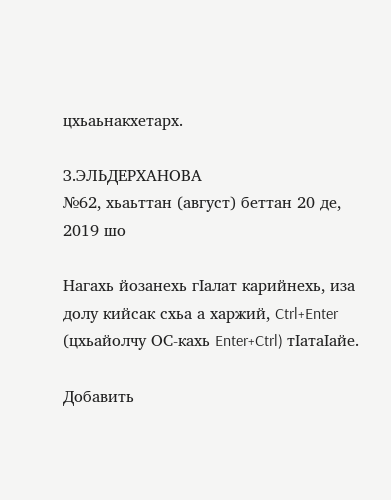цхьаьнакхетарх.

З.ЭЛЬДЕРХАНОВА
№62, хьаьттан (август) беттан 20 де, 2019 шо

Нагахь йозанехь гIалат карийнехь, иза долу кийсак схьа а харжий, Ctrl+Enter (цхьайолчу ОС-кахь Enter+Ctrl) тIатаIайе.

Добавить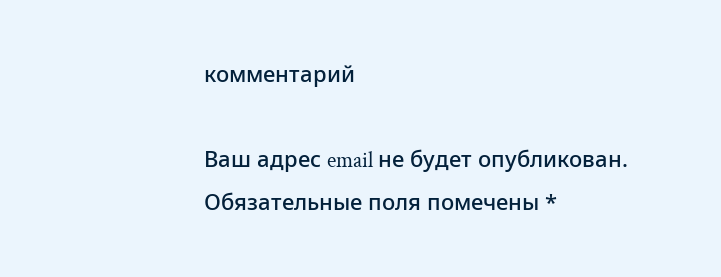комментарий

Ваш адрес email не будет опубликован. Обязательные поля помечены *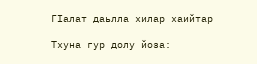ГIалат даьлла хилар хаийтар

Тхуна гур долу йоза: